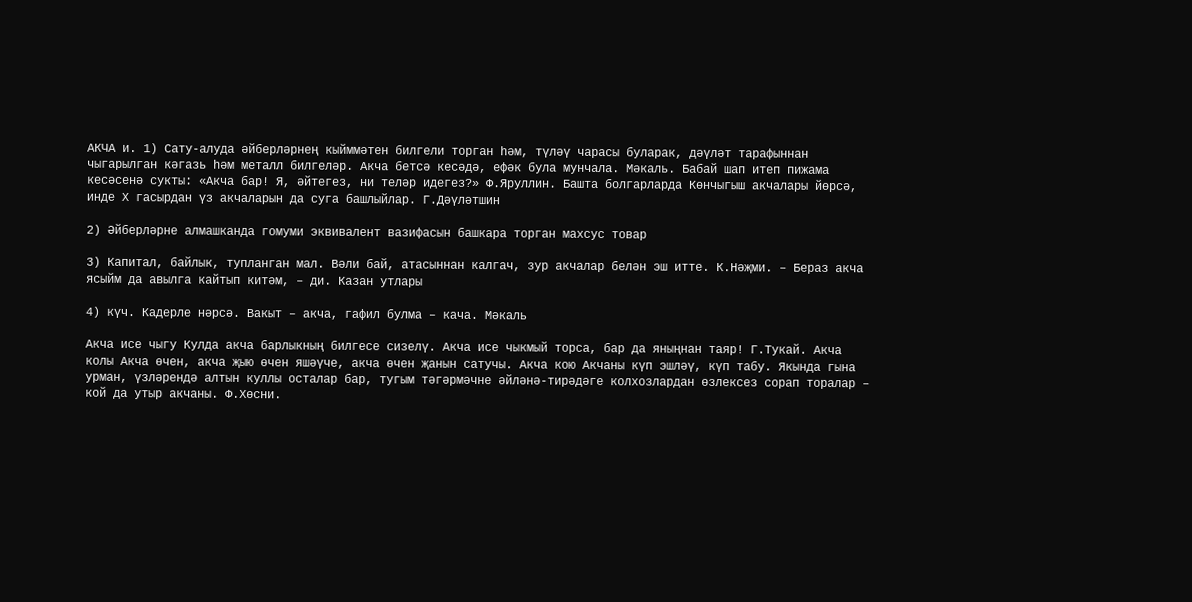АКЧА и. 1) Сату-алуда әйберләрнең кыйммәтен билгели торган һәм, түләү чарасы буларак, дәүләт тарафыннан чыгарылган кәгазь һәм металл билгеләр. Акча бетсә кесәдә, ефәк була мунчала. Мәкаль. Бабай шап итеп пижама кесәсенә сукты: «Акча бар! Я, әйтегез, ни теләр идегез?» Ф.Яруллин. Башта болгарларда Көнчыгыш акчалары йөрсә, инде Х гасырдан үз акчаларын да суга башлыйлар. Г.Дәүләтшин

2) Әйберләрне алмашканда гомуми эквивалент вазифасын башкара торган махсус товар

3) Капитал, байлык, тупланган мал. Вәли бай, атасыннан калгач, зур акчалар белән эш итте. К.Нәҗми. – Бераз акча ясыйм да авылга кайтып китәм, – ди. Казан утлары

4) күч. Кадерле нәрсә. Вакыт – акча, гафил булма – кача. Мәкаль

Акча исе чыгу Кулда акча барлыкның билгесе сизелү. Акча исе чыкмый торса, бар да яныңнан таяр! Г.Тукай. Акча колы Акча өчен, акча җыю өчен яшәүче, акча өчен җанын сатучы. Акча кою Акчаны күп эшләү, күп табу. Якында гына урман, үзләрендә алтын куллы осталар бар, тугым тәгәрмәчне әйләнә-тирәдәге колхозлардан өзлексез сорап торалар – кой да утыр акчаны. Ф.Хөсни.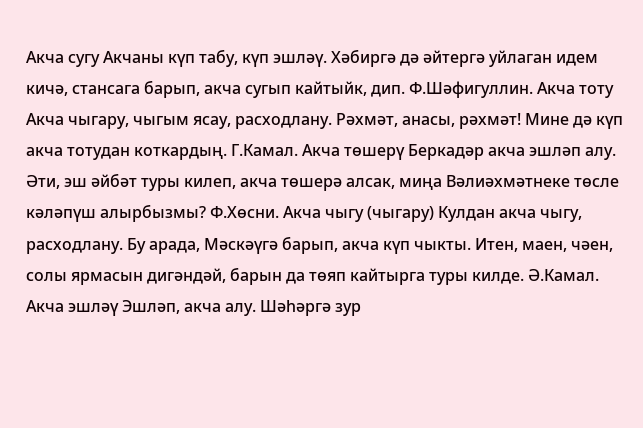Акча сугу Акчаны күп табу, күп эшләү. Хәбиргә дә әйтергә уйлаган идем кичә, стансага барып, акча сугып кайтыйк, дип. Ф.Шәфигуллин. Акча тоту Акча чыгару, чыгым ясау, расходлану. Рәхмәт, анасы, рәхмәт! Мине дә күп акча тотудан коткардың. Г.Камал. Акча төшерү Беркадәр акча эшләп алу. Әти, эш әйбәт туры килеп, акча төшерә алсак, миңа Вәлиәхмәтнеке төсле кәләпүш алырбызмы? Ф.Хөсни. Акча чыгу (чыгару) Кулдан акча чыгу, расходлану. Бу арада, Мәскәүгә барып, акча күп чыкты. Итен, маен, чәен, солы ярмасын дигәндәй, барын да төяп кайтырга туры килде. Ә.Камал. Акча эшләү Эшләп, акча алу. Шәһәргә зур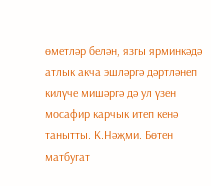өметләр белән, язгы ярминкәдә атлык акча эшләргә дәртләнеп килүче мишәргә дә ул үзен мосафир карчык итеп кенә танытты. К.Нәҗми. Бөтен матбугат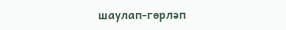шаулап-гөрләп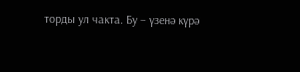торды ул чакта. Бу – үзенә күрә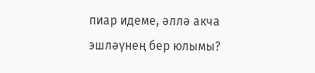пиар идеме, әллә акча эшләүнең бер юлымы?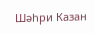Шәһри Казан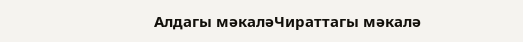Алдагы мәкаләЧираттагы мәкалә